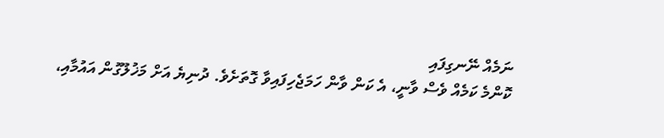ނަމެއް ނޭނގިފައި
ކޮންމެ ކަމެއް ވެސް ވާނީ، އެ ކަން ވާން ހަމަޖެހިފައިވާ ގޮތަށެވެ. ދުނިޔެ އަށް މަޚުލޫގުން އައުމާއި،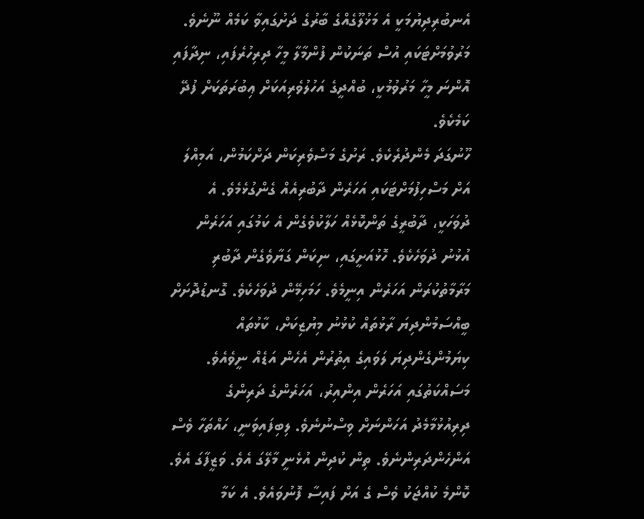އެނބުރިދިޔުމަކީ އެ މަޚުލޫގެއްގެ ބާރުގެ ދަށުގައިވާ ކަމެއް ނޫނެވެ. މަރުވުމަށްޓަކައި އުސް ތަނަކުން ފުންމާލާ މީހާ ދިރިހުރެފައި، ނިދާފައި އޮންނަ މީހާ މަރުވުމުކީ، ބުއްދީގެ އަހުލުވެރިއަކަށް ޢިބުރަތަކަށް ފުދޭ ކަމެކެވެ.
ހޫނުގަދަ މެންދުރެކެވެ. ރަށުގެ މަސްވެރިކަން ދަށްކަމުން، އަމިއްލަ އަށް މަސްހިފުމަށްޓަކައި އަހަރެން ދާބުރިއެއް ގެންގުޅެމެވެ. އެ ދުވަހަކީ، ދާބުރީގެ ތަންކޮޅެއް ހަލާކުވެގެން އެ ކަމުގައި އަހަރެން އުޅުނު ދުވަހެކެވެ. ހޮޅުއަށީގައި، ނިކަން ގަޔާވެގެން ދާބުރި މަރާމާތުކުރަން އަހަރެން އިނީމެވެ. ހަމަހިމޭން ދުވަހެކެވެ. ގޮނޑުދޮށަށް ބީއްސަމުންދިޔަ ރާޅުތައް ކުޅުނު މިޔުޒިކަށް، ކާޅުތައް ކިޔަމުންގެންދިޔަ ލަވައިގެ އިތުރުން އެހެން އަޑެއް ނީވެއެވެ. މަސައްކަތުގައި އަހަރެން އިންއިރު، އަހަރެންގެ ދަރިންގެ ދިރިއުޅުމާމެދު އަހަންނަށް ވިސްނުނެވެ. ލިބިފައިވަނީ، ހައްތަހާ ވެސް އަންހެންދަރިންނެވެ. ތިން ކުދިން އުޅެނީ މާލޭގަ އެވެ. ވަޒީފާގަ އެވެ. ކޮންމެ ކުއްޖަކު ވެސް ގެ އަށް ފައިސާ ފޮނުވައެވެ. އެ ކަމާ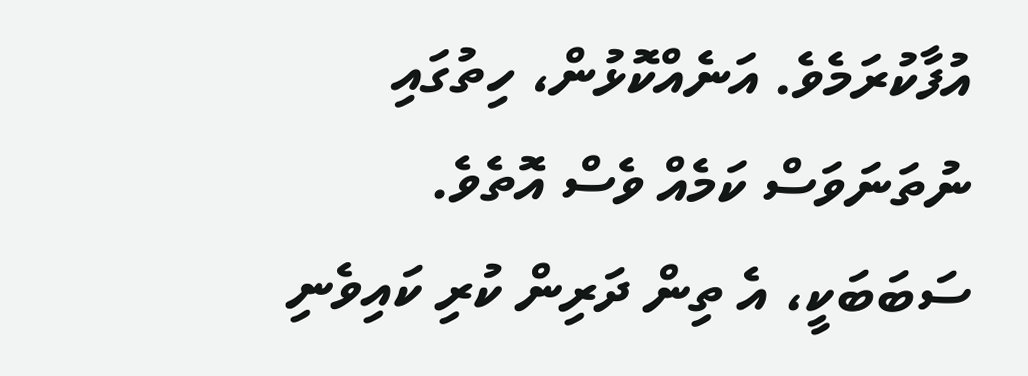އުފާކުރަމެވެ. އަނެއްކޮޅުން، ހިތުގައި ނުތަނަވަސް ކަމެއް ވެސް އޮތެވެ. ސަބަބަކީ، އެ ތިން ދަރިން ކުރި ކައިވެނި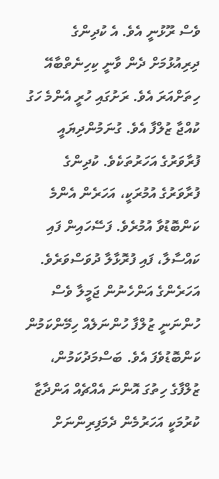ވެސް ރޫޅުނީ އެވެ. އެ ކުދިންގެ ދިރިއުޅުމަށް ދެން ވާނީ ކިހިނެތްބާއޭ ހިތަށްއަރަ އެވެ. ރަށުގައި ހުރީ އެންމެ ހަގު ކުއްޖާ ޒުލްފާ އެވެ. ގުނަމުންދިޔައީ ފުރާވަރުގެ އަހަރުތަކެވެ. ކުދިންގެ ފުރާވަރުގެ އުމުރަކީ، އަހަރެން އެންމެ ކަންބޮޑުވާ އުމުރެވެ. ފަސޭހައިން ފައި ކައްސާލާ، ފައި ފުރޮޅާލާ ދުވަސްވަރެވެ. އަހަރެންގެ އަންހެނުން ޖަމީލާ ވެސް ހުންނަނީ ޒުލްފާ ހުންނަލެއް ހިމޭންކަމުން ކަންބޮޑުވެފަ އެވެ. ބަސްމަދުކަމުން، ޒުލްފާގެ ހިތުގަ އޮންނަ އެއްޗެއް އަންދާޒާ ކުރުމަކީ އަހަރުމެން ދެމަފިރިންނަށް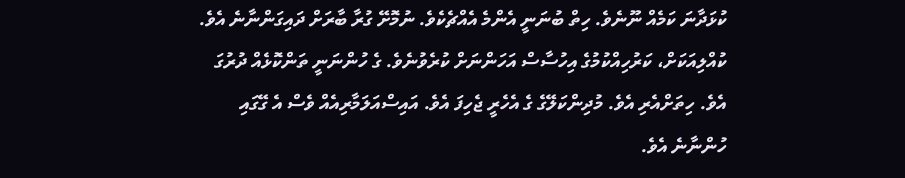ކުޅަދާނަ ކަމެއް ނޫނެވެ. ހިތް ބުނަނީ އެންމެ އެއްޗެކެވެ. ނުމޮށޭ ގުރާ ބާރަށް ދައިގަންނާނެ އެވެ.
ކުއްލިއަކަށް، ކަރުހިއްކުމުގެ އިހުސާސް އަހަންނަށް ކުރެވުނެވެ. ގެ ހުންނަނީ ތަންކޮޅެއް ދުރުގަ އެވެ. ހިތަށްއެރި އެވެ. މުދިންކަލޭގެ ގެ އެހެރީ ޖެހިފަ އެވެ. އައިސްއަލަމާރިއެއް ވެސް އެ ގޭގައި ހުންނާނެ އެވެ.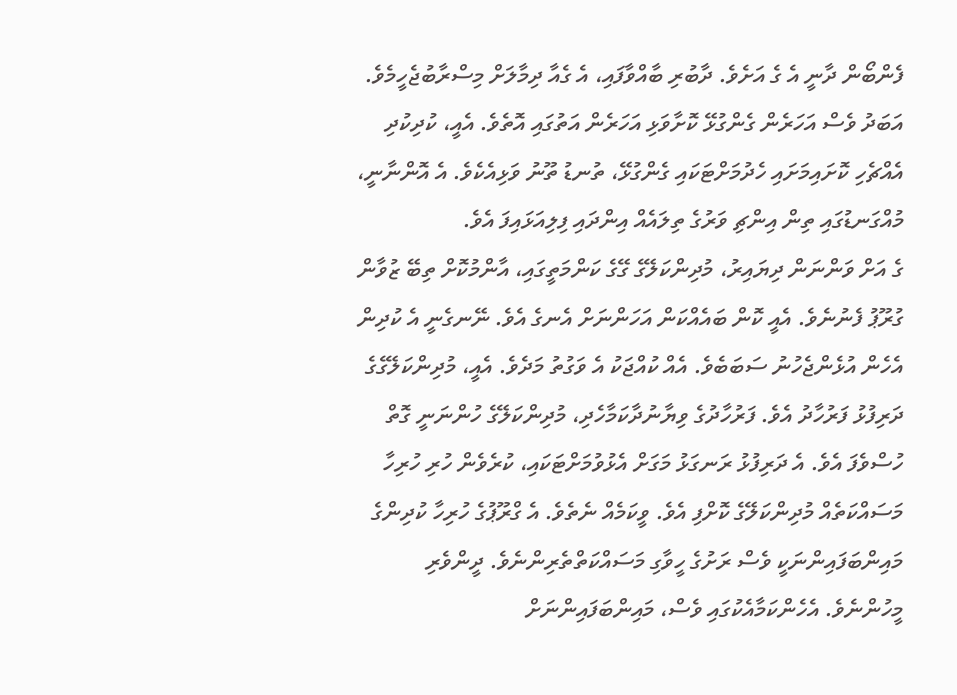ފެންބޯން ދާނީ އެ ގެ އަށެވެ. ދާބުރި ބާއްވާފައި، އެ ގެއާ ދިމާލަށް މިސްރާބުޖެހީމެވެ. އަބަދު ވެސް އަހަރެން ގެންގުޅޭ ކޮށާވަޅި އަހަރެން އަތުގައި އޮތެވެ. އެއީ، ކުދިކުދި އެއްޗެހި ކޮށައިމަށައި ހެދުމަށްޓަކައި ގެންގުޅޭ، ތުނޑު ތޫނު ވަޅިއެކެވެ. އެ އޮންނާނީ، މުއްގަނޑުގައި ތިން އިންޗި ވަރުގެ ތިލައެއް އިންދައި ފިލިއަޅައިފަ އެވެ.
ގެ އަށް ވަންނަން ދިޔައިރު، މުދިންކަލޭގެ ގޭގެ ކަންމަތީގައި، އާންމުކޮށް ތިބޭ ޒުވާން ގުރޫޕު ފެނުނެވެ. އެއީ ކޮން ބައެއްކަން އަހަންނަށް އެނގެ އެވެ. ނޭނގެނީ އެ ކުދިން އެހެން އުޅެންޖެހުނު ސަބަބެވެ. އެއް ކުއްޖަކު އެ ވަގުތު މަދެވެ. އެއީ، މުދިންކަލޭގެގެ ދަރިފުޅު ފަރުހާދު އެވެ. ފަރުހާދުގެ ވިޔާނުދާކަމާހެދި، މުދިންކަލޭގެ ހުންނަނީ ގޮތް ހުސްވެފަ އެވެ. އެ ދަރިފުޅު ރަނގަޅު މަގަށް އެޅުވުމަށްޓަކައި، ކުރެވެން ހުރި ހުރިހާ މަސައްކަތެއް މުދިންކަލޭގެ ކޮށްފި އެވެ. ވީކަމެއް ނެތެވެ. އެ ގްރޫޕުގެ ހުރިހާ ކުދިންގެ މައިންބަފައިންނަކީ ވެސް ރަށުގެ ހީވާގި މަސައްކަތްތެރިންނެވެ. ދީންވެރި މީހުންނެވެ. އެހެންކަމާއެކުގައި ވެސް، މައިންބަފައިންނަށް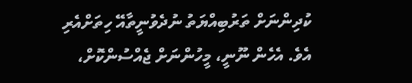ކުދިންނަށް ތަރުބިއްޔަތު ނުދެވުނީތާއޭ ހިތަށްއެރި އެވެ. އެހެން ނޫނީ، މީހުންނަށް ޖެއްސުންކޮށް،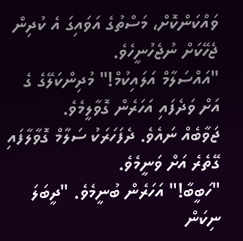ވައްކަންކޮށް، މަސްތުގެ އަވައިގަ އެ ކުދިން ޖެހޭކަށް ނުޖެހުނީހެވެ.
"އައްސަލާމް އަލައިކުމް!" މުދިންކަލޭގެ ގެ އަށް ވަދެފައި އަހަރެން ގޮވާލީމެވެ.
ޖަވާބެއް ނައެވެ. ދެފަހަރަކު ސަލާމް ގޮވާލާފައި ގޭތެރެ އަށް ވަނީމެވެ.
"ހަބީބާ!" އަހަރެން ބުނީމެވެ. "ދީބަލަ ނިކަން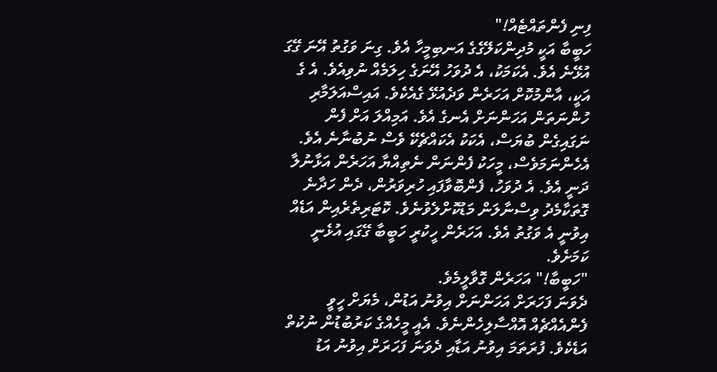ފިނި ފެންތައްޓެއް!"
ހަބީބާ އަކީ މުދިންކަލޭގެގެ އަނބިމީހާ އެވެ. ގިނަ ވަގުތު އޭނަ ގޭގަ އުޅޭނެ އެވެ. އެކަމަކު، އެ ދުވަހު އޭނަގެ ހިލަމެއް ނުވިއެވެ. އެ ގެ އަކީ، އާންމުކޮށް އަހަރެން ވަދެއުޅޭ ގެއެކެވެ. އައިސްއަލަމާރި ހުންނަތަން އަހަންނަށް އެނގެ އެވެ. އަމިއްލަ އަށް ފެން ނަގައިގެން ބުޔަސް، އެކަކު އެކައްޗެކޭ ވެސް ނުބުނާނެ އެވެ. އެހެންނަމަވެސް، މީހަކު ފެންނަން ނެތިއްޔާ އަހަރެން އަޅާނުލާ ދަނީ އެވެ. އެ ދުވަހު، ފެންބޮވާފައި ހުރިވަރުން، ދެން ހަދާނެ ގޮތަކާމެދު ވިސްނާލަން މަޑުކޮށްލެވުނެވެ. ކޮޓަރިތެރެއިން އަޑެއް އިވުނީ އެ ވަގުތު އެވެ. އަހަރެން ހީކުރީ ހަބީބާ ގޭގައި އުޅެނީ ކަމަށެވެ.
"ހަބީބާ!" އަހަރެން ގޮވާލީމެވެ.
ދެވަނަ ފަހަރަށް އަހަންނަށް އިވުނު އަޑުން، މެޔަށް ހީވީ ފެންއެއްޗެއް އޮއްސާލިހެންނެވެ. އެއީ މީހެއްގެ ކަރުބުޑުން ނުކުތް އަޑެކެވެ. ފުރަތަމަ އިވުނު އަޑާއި ދެވަނަ ފަހަރަށް އިވުނު އަޑު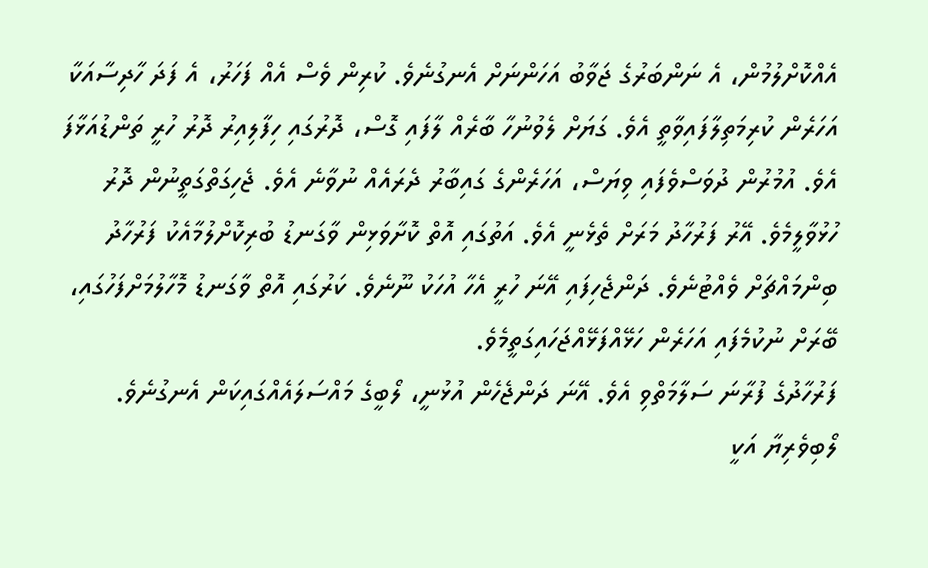އެއްކޮށްލުމުން، އެ ނަންބަރުގެ ޖަވާބު އަހަންނަށް އެނގުނެވެ. ކުރިން ވެސް އެއް ފަހަރު، އެ ފަދަ ހާދިސާއަކާ އަހަރެން ކުރިމަތިލާފައިވާތީ އެވެ. ގަޔަށް ލެވުނުހާ ބާރެއް ލާފައި ގޮސް، ދޮރުގައި ހިފާލިއިރު ދޮރު ހުރީ ތަންޑުއަޅާފަ އެވެ. އުމުރުން ދުވަސްވެފައި ވިޔަސް، އަހަރެންގެ ގައިބާރު ދެރައެއް ނުވާނެ އެވެ. ޖެހިގަތްގަތީނުން ދޮރު ހުޅުވާލީމެވެ. އޭރު ފަރުހާދު މަރަށް ތެޅެނީ އެވެ. އަތުގައި އޮތް ކޮށާވަޅިން ވާގަނޑު ބުރިކޮށްލުމާއެކު ފަރުހާދު ބިންމައްޗަށް ވެއްޓުނެވެ. ދަންޖެހިފައި އޭނަ ހުރީ އެހާ އުހަކު ނޫނެވެ. ކަރުގައި އޮތް ވާގަނޑު މޮހާލުމަށްފަހުގައި، ބޭރަށް ނުކުމެފައި އަހަރެން ހަޅޭއްފަޅޭއްޖަހައިގަތީމެވެ.
ފަރުހާދުގެ ފުރާނަ ސަލާމަތްވި އެވެ. އޭނަ ދަންޖެހެން އުޅުނީ، ލޯބީގެ މައްސަލައެއްގައިކަން އެނގުނެވެ. ލޯބިވެރިޔާ އަކީ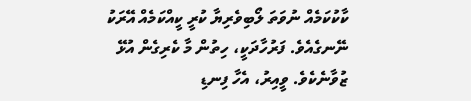ކާކުކަމެއް ނުވަތަ ލޯބިވެރިޔާ ކުރީ ކީއްކަމެއް އޭރަކު ނޭނގެއެވެ. ފަރުހާދަކީ، ހިތުން މާ ކެރިގެން އުޅޭ ޒުވާނެކެވެ. ވީއިރު، އެހާ ފިނޑި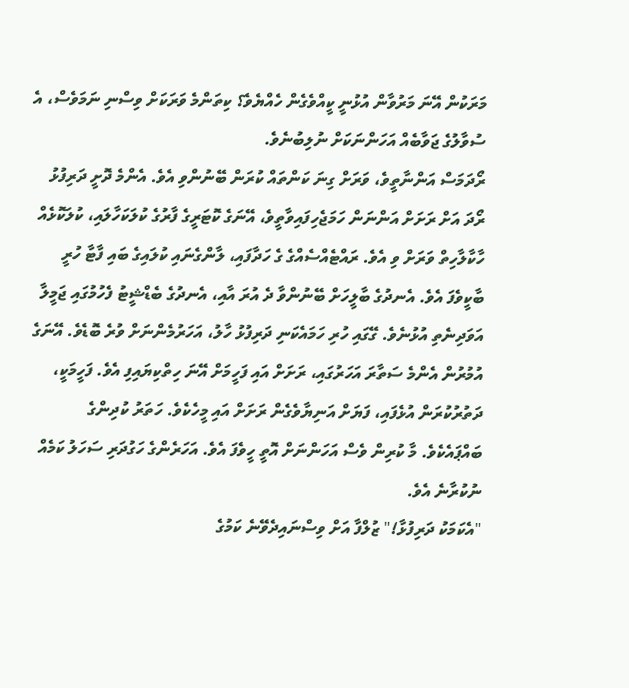މަރަކުން އޭނަ މަރުވާން އުޅުނީ ކީއްވެގެން ހެއްޔެވެ؟ ކިތަންމެ ވަރަކަށް ވިސްނި ނަމަވެސް، އެ ސުވާލުގެ ޖަވާބެއް އަހަންނަކަށް ނުލިބުނެވެ.
ރޯދަމަސް އަންނާތީވެ، ވަރަށް ގިނަ ކަންތައް ކުރަން ބޭނުންވި އެވެ. އެންމެ ދޮށީ ދަރިފުޅު ރޯދަ އަށް ރަށަށް އަންނަން ހަމަޖެހިފައިވާތީވެ، އޭނަގެ ކޮޓަރީގެ ފާރުގެ ކުލަކަހާލައި، ކުލަކޮޅެއް ހާކާލާހިތް ވަރަށް ވި އެވެ. ރައްޓެއްސެއްގެ ގެ ހަދާފައި، ލާންގެނައި ކުލައިގެ ބައި ފާޓާ ހުރީ ބާކީވެފަ އެވެ. އެނދުގެ ބާލީހަށް ބޭނުންވާ ދެ އުރަ އާއި، އެނދުގެ ބެޑްޝީޓު ފެހުމުގައި ޖަމީލާ އަވަދިނެތި އުޅުނެވެ. ގޭގައި ހުރި ހަމައެކަނި ދަރިފުޅު ހާލު، އަހަރުމެންނަށް ވުރެ ބޮޑެވެ. އޭނަގެ އުމުރުން އެންމެ ސަތާރަ އަހަރުގައި، ރަށަށް އައި ފަހީމަށް އޭނަ ހިތްކިޔައިފި އެވެ. ފަހީމަކީ، ދަތުރުކުރަން އުޅެފައި، ފަޔަށް އަނިޔާވެގެން ރަށަށް އައި މީހެކެވެ. ހަތަރު ކުދިންގެ ބައްޕައެކެވެ. މާ ކުރިން ވެސް އަހަންނަށް އޮތީ ހީވެފަ އެވެ. އަހަރެންގެ ހަގުދަރި ސަހަލު ކަމެއް ނުކުރާނެ އެވެ.
"އެކަމަކު ދަރިފުޅާ!" ޒުލްފާ އަށް ވިސްނައިދެވޭނެ ކަމުގެ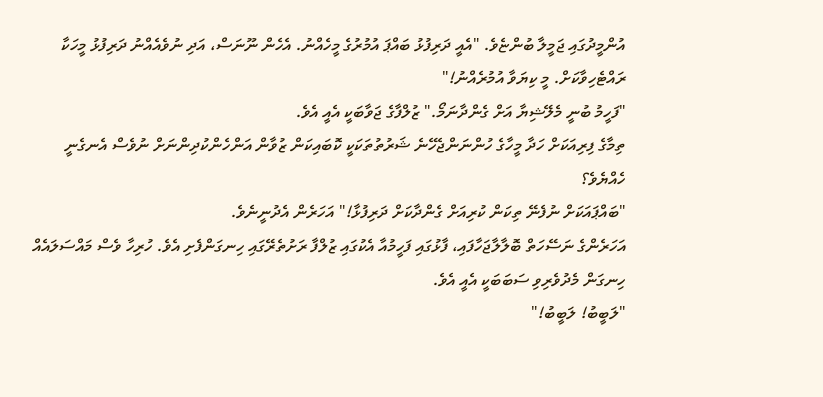އުންމީދުގައި ޖަމީލާ ބުންޏެވެ. "އެއީ ދަރިފުޅު ބައްޕަ އުމުރުގެ މީހެއްނު. އެހެން ނޫނަސް، އަދި ނުވެއެއްނު ދަރިފުޅު މީހަކާ ރައްޓެހިވާކަށް. މީ ކިޔަވާ އުމުރެއްނު!"
"ފަހީމު ބުނީ މެލޭޝިޔާ އަށް ގެންދާނަމޯ." ޒުލްފާގެ ޖަވާބަކީ އެއީ އެވެ.
ތިމާގެ ފިރިއަކަށް ހަދާ މީހާގެ ހުންނަންޖެހޭނެ ޝަރުތުތަކަކީ ކޮބައިކަން ޒުވާން އަންހެންކުދިންނަށް ނުވެސް އެނގެނީ ހެއްޔެވެ؟
"ބައްޕައަކަށް ނުފެނޭ ތިކަން ކުރިއަށް ގެންދާކަށް ދަރިފުޅާ!" އަހަރެން އެދުނީނެވެ.
އަހަރެންގެ ނަސޭހަތް ބޮލާލާޖަހާފައި، ފާޅުގައި ފަހީމުއާ އެކުގައި ޒުލްފާ ރަށުތެރޭގައި ހިނގަންފެށި އެވެ. ހުރިހާ ވެސް މައްސަލައެއް ހިނގަން މެދުވެރިވި ސަބަބަކީ އެއީ އެވެ.
"ލަބީބު! ލަބީބު!"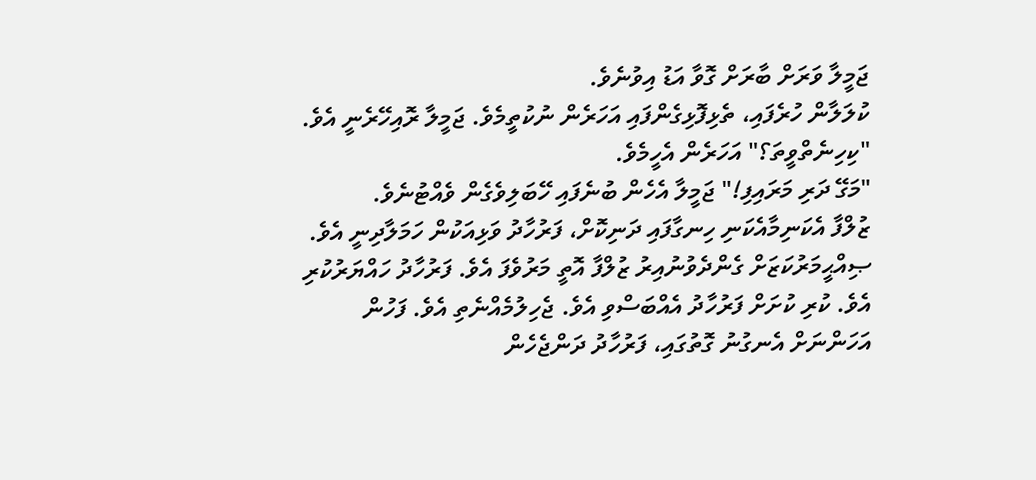ޖަމީލާ ވަރަށް ބާރަށް ގޮވާ އަޑު އިވުނެވެ.
ކުލަލާން ހުރެފައި، ތެޅިފޮޅިގެންފައި އަހަރެން ނުކުތީމެވެ. ޖަމީލާ ރޮއިހޭރެނީ އެވެ.
"ކިހިނެތްވީތަ؟" އަހަރެން އެހީމެވެ.
"މަގޭ ދަރި މަރައިފި!" ޖަމީލާ އެހެން ބުނެފައި ހޭބަލިވެގެން ވެއްޓުނެވެ.
ޒުލްފާ އެކަނިމާއެކަނި ހިނގާފައި ދަނިކޮށް، ފަރުހާދު ވަޅިއަކުން ހަމަލާދިނީ އެވެ. ޞިއްޙީމަރުކަޒަށް ގެންދެވުނުއިރު ޒުލްފާ އޮތީ މަރުވެފަ އެވެ. ފަރުހާދު ހައްޔަރުކުރި އެވެ. ކުރި ކުށަށް ފަރުހާދު އެއްބަސްވި އެވެ. ޖެހިލުމެއްނެތި އެވެ. ފަހުން އަހަންނަށް އެނގުނު ގޮތުގައި، ފަރުހާދު ދަންޖެހެން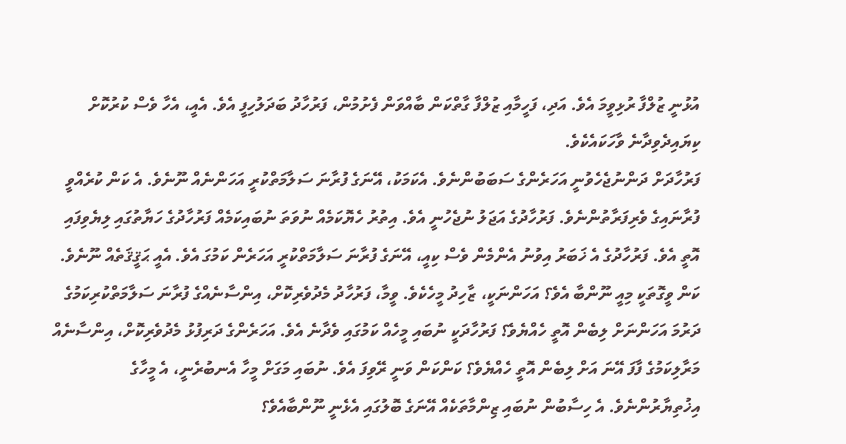އުޅުނީ ޒުލްފާ ރުޅިވީމަ އެވެ. އަދި، ފަހީމާއި ޒުލްފާ ގާތްކަން ބާއްވަން ފެށުމުން، ފަރުހާދު ބަދަލުހިފީ އެވެ. އެއީ، އެހާ ވެސް ކުރުކޮށް ކިޔައިދެވިދާނެ ވާހަކައެކެވެ.
ފަރުހާދަށް ދަންނުޖެހެވުނީ އަހަރެންގެ ސަބަބުންނެވެ. އެކަމަކު، އޭނަގެ ފުރާނަ ސަލާމަތްކުރީ އަހަންނެއް ނޫނެވެ. އެ ކަން ކުރެއްވީ ފުރާނައިގެ ވެރިފަރާތުންނެވެ. ފަރުހާދުގެ އަޖަލު ނުޖެހުނީ އެވެ. އިތުރު ހެޔޮކަމެއް ނުވަތަ ނުބައިކަމެއް ފަރުހާދުގެ ހަޔާތުގައި ލިޔެވިފައި އޮތީ އެވެ. ފަރުހާދުގެ އެ ޚަބަރު އިވުނު އެންމެން ވެސް ކިއީ، އޭނަގެ ފުރާނަ ސަލާމަތްކުރީ އަހަރެން ކަމުގަ އެވެ. އެއީ ޙަޤީޤަތެއް ނޫނެވެ.
ކަން ވީގޮތަކީ މިއީ ނޫންބާ އެވެ؟ އަހަންނަކީ، ޒާހިދު މީހެކެވެ. ވީމާ، ފަރުހާދު މެދުވެރިކޮށް، އިންސާނެއްގެ ފުރާނަ ސަލާމަތްކުރިކަމުގެ ދަރުމަ އަހަންނަށް ލިބެން އޮތީ ހެއްޔެވެ؟ ފަރުހާދަކީ ނުބައި މީހެއް ކަމުގައި ވެދާނެ އެވެ. އަހަރެންގެ ދަރިފުޅު މެދުވެރިކޮށް، އިންސާނެއް މަރާލިކަމުގެ ފާފަ އޭނަ އަށް ލިބެން އޮތީ ހެއްޔެވެ؟ ކަންކަން ވަނީ ރޭވިފަ އެވެ. ނުބައި މަގަށް މީހާ އެނބުރެނީ، އެ މީހާގެ އިޚުތިޔާރުންނެވެ. އެ ހިސާބުން ނުބައި ޒިންމާތަކެއް އޭނަގެ ބޮލުގައި އެޅެނީ ނޫންބާއެވެ؟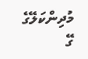މުދިންކަލޭގެ ގޭ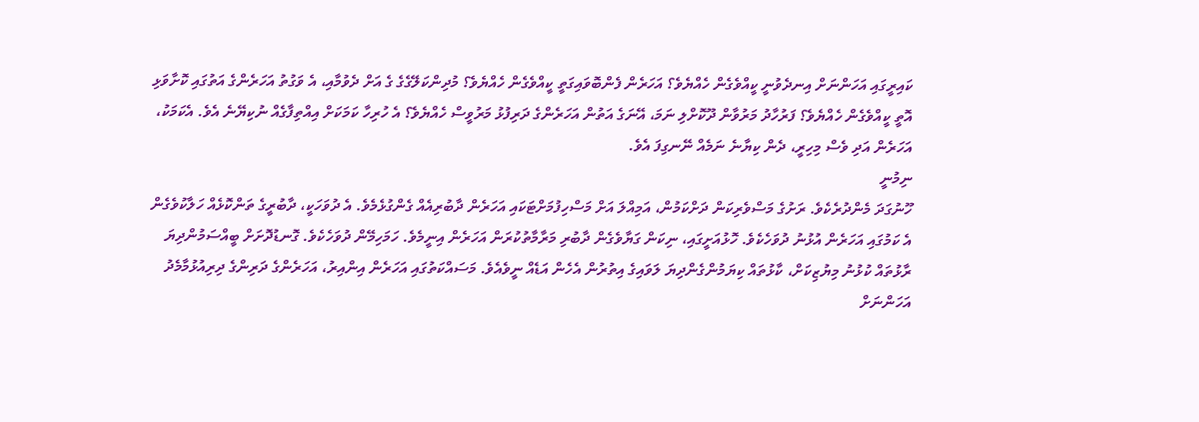ކައިރީގައި އަހަންނަށް އިނދެވުނީ ކީއްވެގެން ހެއްޔެވެ؟ އަހަރެން ފެންބޮވައިގަތީ ކީއްވެގެން ހެއްޔެވެ؟ މުދިންކަލޭގެގެ ގެ އަށް ދެވުމާއި، އެ ވަގުތު އަހަރެންގެ އަތުގައި ކޮށާވަޅި އޮތީ ކީއްވެގެން ހެއްޔެވެ؟ ފަރުހާދު މަރުވާން ދޫކޮށްލި ނަމަ، އޭނަގެ އަތުން އަހަރެންގެ ދަރިފުޅު މަރުވީސް ހެއްޔެވެ؟ އެ ހުރިހާ ކަމަކަށް އިއްތިފާގެއް ނުކިޔޭނެ އެވެ. އެކަމަކު، އަހަރެން އަދި ވެސް މިހިރީ، ދެން ކިޔާނެ ނަމެއް ނޭނގިފަ އެވެ.
ނިމުނީ
ހޫނުގަދަ މެންދުރެކެވެ. ރަށުގެ މަސްވެރިކަން ދަށްކަމުން، އަމިއްލަ އަށް މަސްހިފުމަށްޓަކައި އަހަރެން ދާބުރިއެއް ގެންގުޅެމެވެ. އެ ދުވަހަކީ، ދާބުރީގެ ތަންކޮޅެއް ހަލާކުވެގެން އެ ކަމުގައި އަހަރެން އުޅުނު ދުވަހެކެވެ. ހޮޅުއަށީގައި، ނިކަން ގަޔާވެގެން ދާބުރި މަރާމާތުކުރަން އަހަރެން އިނީމެވެ. ހަމަހިމޭން ދުވަހެކެވެ. ގޮނޑުދޮށަށް ބީއްސަމުންދިޔަ ރާޅުތައް ކުޅުނު މިޔުޒިކަށް، ކާޅުތައް ކިޔަމުންގެންދިޔަ ލަވައިގެ އިތުރުން އެހެން އަޑެއް ނީވެއެވެ. މަސައްކަތުގައި އަހަރެން އިންއިރު، އަހަރެންގެ ދަރިންގެ ދިރިއުޅުމާމެދު އަހަންނަށް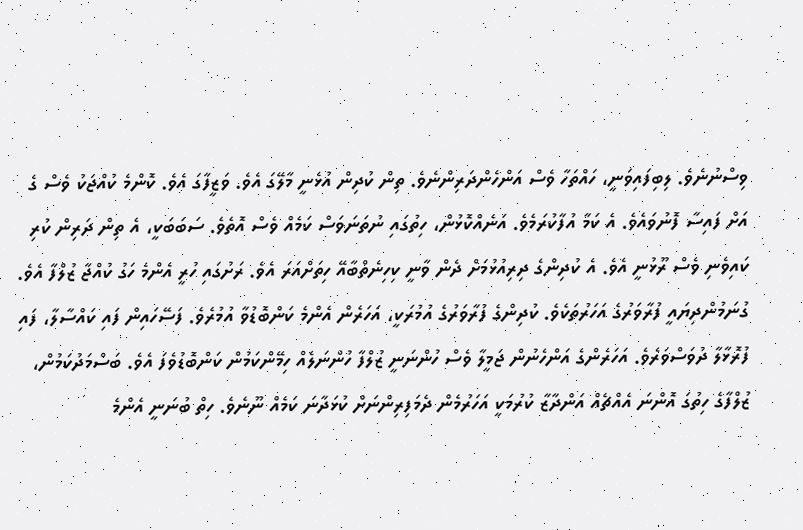ވިސްނުނެވެ. ލިބިފައިވަނީ، ހައްތަހާ ވެސް އަންހެންދަރިންނެވެ. ތިން ކުދިން އުޅެނީ މާލޭގަ އެވެ. ވަޒީފާގަ އެވެ. ކޮންމެ ކުއްޖަކު ވެސް ގެ އަށް ފައިސާ ފޮނުވައެވެ. އެ ކަމާ އުފާކުރަމެވެ. އަނެއްކޮޅުން، ހިތުގައި ނުތަނަވަސް ކަމެއް ވެސް އޮތެވެ. ސަބަބަކީ، އެ ތިން ދަރިން ކުރި ކައިވެނި ވެސް ރޫޅުނީ އެވެ. އެ ކުދިންގެ ދިރިއުޅުމަށް ދެން ވާނީ ކިހިނެތްބާއޭ ހިތަށްއަރަ އެވެ. ރަށުގައި ހުރީ އެންމެ ހަގު ކުއްޖާ ޒުލްފާ އެވެ. ގުނަމުންދިޔައީ ފުރާވަރުގެ އަހަރުތަކެވެ. ކުދިންގެ ފުރާވަރުގެ އުމުރަކީ، އަހަރެން އެންމެ ކަންބޮޑުވާ އުމުރެވެ. ފަސޭހައިން ފައި ކައްސާލާ، ފައި ފުރޮޅާލާ ދުވަސްވަރެވެ. އަހަރެންގެ އަންހެނުން ޖަމީލާ ވެސް ހުންނަނީ ޒުލްފާ ހުންނަލެއް ހިމޭންކަމުން ކަންބޮޑުވެފަ އެވެ. ބަސްމަދުކަމުން، ޒުލްފާގެ ހިތުގަ އޮންނަ އެއްޗެއް އަންދާޒާ ކުރުމަކީ އަހަރުމެން ދެމަފިރިންނަށް ކުޅަދާނަ ކަމެއް ނޫނެވެ. ހިތް ބުނަނީ އެންމެ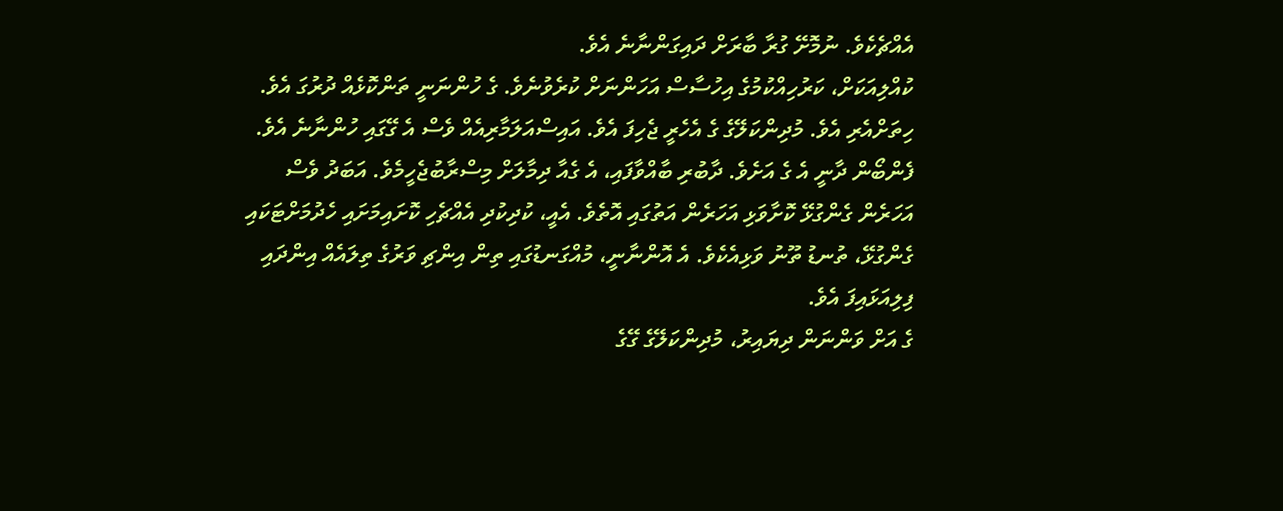އެއްޗެކެވެ. ނުމޮށޭ ގުރާ ބާރަށް ދައިގަންނާނެ އެވެ.
ކުއްލިއަކަށް، ކަރުހިއްކުމުގެ އިހުސާސް އަހަންނަށް ކުރެވުނެވެ. ގެ ހުންނަނީ ތަންކޮޅެއް ދުރުގަ އެވެ. ހިތަށްއެރި އެވެ. މުދިންކަލޭގެ ގެ އެހެރީ ޖެހިފަ އެވެ. އައިސްއަލަމާރިއެއް ވެސް އެ ގޭގައި ހުންނާނެ އެވެ. ފެންބޯން ދާނީ އެ ގެ އަށެވެ. ދާބުރި ބާއްވާފައި، އެ ގެއާ ދިމާލަށް މިސްރާބުޖެހީމެވެ. އަބަދު ވެސް އަހަރެން ގެންގުޅޭ ކޮށާވަޅި އަހަރެން އަތުގައި އޮތެވެ. އެއީ، ކުދިކުދި އެއްޗެހި ކޮށައިމަށައި ހެދުމަށްޓަކައި ގެންގުޅޭ، ތުނޑު ތޫނު ވަޅިއެކެވެ. އެ އޮންނާނީ، މުއްގަނޑުގައި ތިން އިންޗި ވަރުގެ ތިލައެއް އިންދައި ފިލިއަޅައިފަ އެވެ.
ގެ އަށް ވަންނަން ދިޔައިރު، މުދިންކަލޭގެ ގޭގެ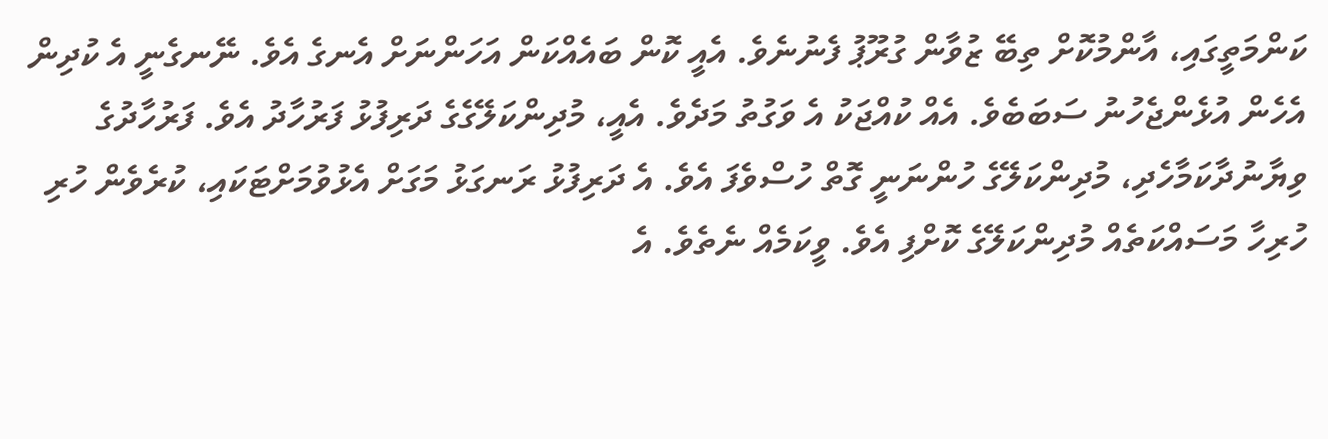ކަންމަތީގައި، އާންމުކޮށް ތިބޭ ޒުވާން ގުރޫޕު ފެނުނެވެ. އެއީ ކޮން ބައެއްކަން އަހަންނަށް އެނގެ އެވެ. ނޭނގެނީ އެ ކުދިން އެހެން އުޅެންޖެހުނު ސަބަބެވެ. އެއް ކުއްޖަކު އެ ވަގުތު މަދެވެ. އެއީ، މުދިންކަލޭގެގެ ދަރިފުޅު ފަރުހާދު އެވެ. ފަރުހާދުގެ ވިޔާނުދާކަމާހެދި، މުދިންކަލޭގެ ހުންނަނީ ގޮތް ހުސްވެފަ އެވެ. އެ ދަރިފުޅު ރަނގަޅު މަގަށް އެޅުވުމަށްޓަކައި، ކުރެވެން ހުރި ހުރިހާ މަސައްކަތެއް މުދިންކަލޭގެ ކޮށްފި އެވެ. ވީކަމެއް ނެތެވެ. އެ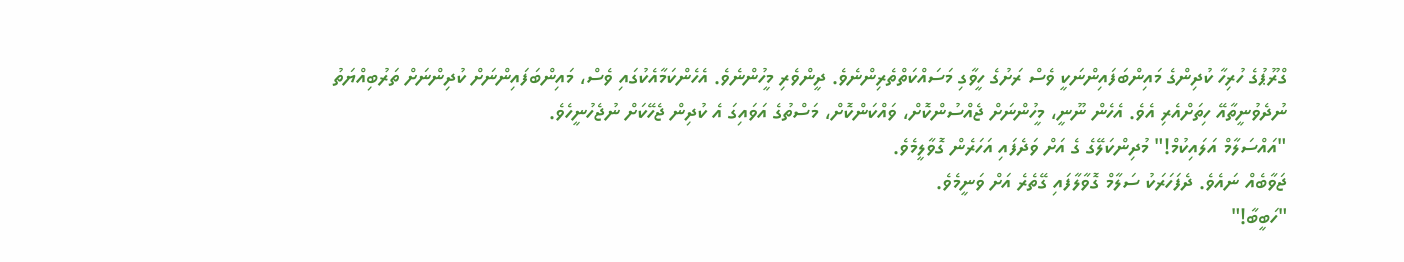ގްރޫޕުގެ ހުރިހާ ކުދިންގެ މައިންބަފައިންނަކީ ވެސް ރަށުގެ ހީވާގި މަސައްކަތްތެރިންނެވެ. ދީންވެރި މީހުންނެވެ. އެހެންކަމާއެކުގައި ވެސް، މައިންބަފައިންނަށް ކުދިންނަށް ތަރުބިއްޔަތު ނުދެވުނީތާއޭ ހިތަށްއެރި އެވެ. އެހެން ނޫނީ، މީހުންނަށް ޖެއްސުންކޮށް، ވައްކަންކޮށް، މަސްތުގެ އަވައިގަ އެ ކުދިން ޖެހޭކަށް ނުޖެހުނީހެވެ.
"އައްސަލާމް އަލައިކުމް!" މުދިންކަލޭގެ ގެ އަށް ވަދެފައި އަހަރެން ގޮވާލީމެވެ.
ޖަވާބެއް ނައެވެ. ދެފަހަރަކު ސަލާމް ގޮވާލާފައި ގޭތެރެ އަށް ވަނީމެވެ.
"ހަބީބާ!"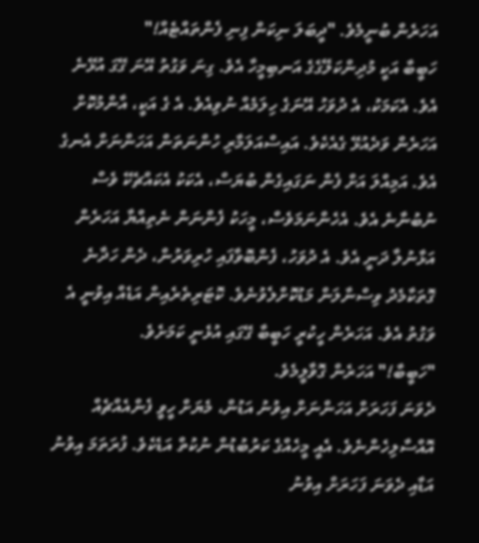އަހަރެން ބުނީމެވެ. "ދީބަލަ ނިކަން ފިނި ފެންތައްޓެއް!"
ހަބީބާ އަކީ މުދިންކަލޭގެގެ އަނބިމީހާ އެވެ. ގިނަ ވަގުތު އޭނަ ގޭގަ އުޅޭނެ އެވެ. އެކަމަކު، އެ ދުވަހު އޭނަގެ ހިލަމެއް ނުވިއެވެ. އެ ގެ އަކީ، އާންމުކޮށް އަހަރެން ވަދެއުޅޭ ގެއެކެވެ. އައިސްއަލަމާރި ހުންނަތަން އަހަންނަށް އެނގެ އެވެ. އަމިއްލަ އަށް ފެން ނަގައިގެން ބުޔަސް، އެކަކު އެކައްޗެކޭ ވެސް ނުބުނާނެ އެވެ. އެހެންނަމަވެސް، މީހަކު ފެންނަން ނެތިއްޔާ އަހަރެން އަޅާނުލާ ދަނީ އެވެ. އެ ދުވަހު، ފެންބޮވާފައި ހުރިވަރުން، ދެން ހަދާނެ ގޮތަކާމެދު ވިސްނާލަން މަޑުކޮށްލެވުނެވެ. ކޮޓަރިތެރެއިން އަޑެއް އިވުނީ އެ ވަގުތު އެވެ. އަހަރެން ހީކުރީ ހަބީބާ ގޭގައި އުޅެނީ ކަމަށެވެ.
"ހަބީބާ!" އަހަރެން ގޮވާލީމެވެ.
ދެވަނަ ފަހަރަށް އަހަންނަށް އިވުނު އަޑުން، މެޔަށް ހީވީ ފެންއެއްޗެއް އޮއްސާލިހެންނެވެ. އެއީ މީހެއްގެ ކަރުބުޑުން ނުކުތް އަޑެކެވެ. ފުރަތަމަ އިވުނު އަޑާއި ދެވަނަ ފަހަރަށް އިވުނު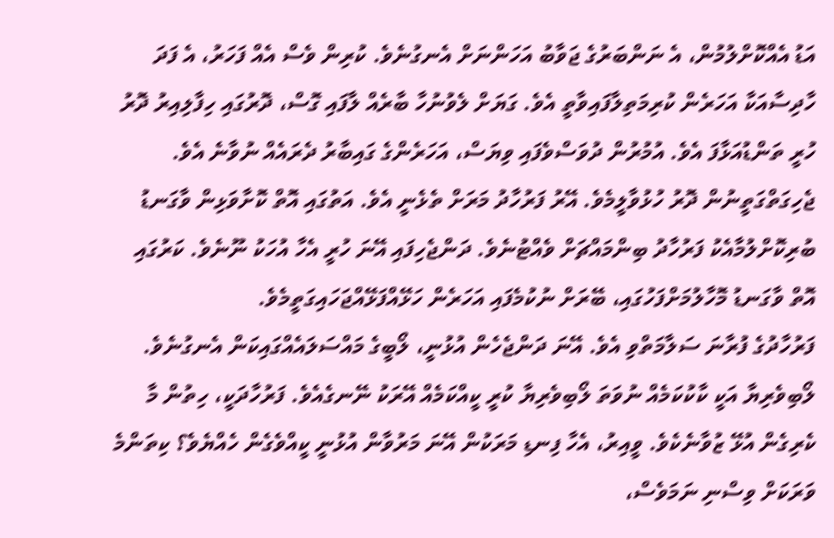އަޑު އެއްކޮށްލުމުން، އެ ނަންބަރުގެ ޖަވާބު އަހަންނަށް އެނގުނެވެ. ކުރިން ވެސް އެއް ފަހަރު، އެ ފަދަ ހާދިސާއަކާ އަހަރެން ކުރިމަތިލާފައިވާތީ އެވެ. ގަޔަށް ލެވުނުހާ ބާރެއް ލާފައި ގޮސް، ދޮރުގައި ހިފާލިއިރު ދޮރު ހުރީ ތަންޑުއަޅާފަ އެވެ. އުމުރުން ދުވަސްވެފައި ވިޔަސް، އަހަރެންގެ ގައިބާރު ދެރައެއް ނުވާނެ އެވެ. ޖެހިގަތްގަތީނުން ދޮރު ހުޅުވާލީމެވެ. އޭރު ފަރުހާދު މަރަށް ތެޅެނީ އެވެ. އަތުގައި އޮތް ކޮށާވަޅިން ވާގަނޑު ބުރިކޮށްލުމާއެކު ފަރުހާދު ބިންމައްޗަށް ވެއްޓުނެވެ. ދަންޖެހިފައި އޭނަ ހުރީ އެހާ އުހަކު ނޫނެވެ. ކަރުގައި އޮތް ވާގަނޑު މޮހާލުމަށްފަހުގައި، ބޭރަށް ނުކުމެފައި އަހަރެން ހަޅޭއްފަޅޭއްޖަހައިގަތީމެވެ.
ފަރުހާދުގެ ފުރާނަ ސަލާމަތްވި އެވެ. އޭނަ ދަންޖެހެން އުޅުނީ، ލޯބީގެ މައްސަލައެއްގައިކަން އެނގުނެވެ. ލޯބިވެރިޔާ އަކީ ކާކުކަމެއް ނުވަތަ ލޯބިވެރިޔާ ކުރީ ކީއްކަމެއް އޭރަކު ނޭނގެއެވެ. ފަރުހާދަކީ، ހިތުން މާ ކެރިގެން އުޅޭ ޒުވާނެކެވެ. ވީއިރު، އެހާ ފިނޑި މަރަކުން އޭނަ މަރުވާން އުޅުނީ ކީއްވެގެން ހެއްޔެވެ؟ ކިތަންމެ ވަރަކަށް ވިސްނި ނަމަވެސް،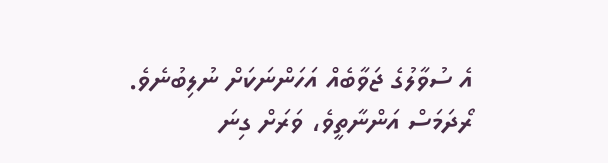އެ ސުވާލުގެ ޖަވާބެއް އަހަންނަކަށް ނުލިބުނެވެ.
ރޯދަމަސް އަންނާތީވެ، ވަރަށް ގިނަ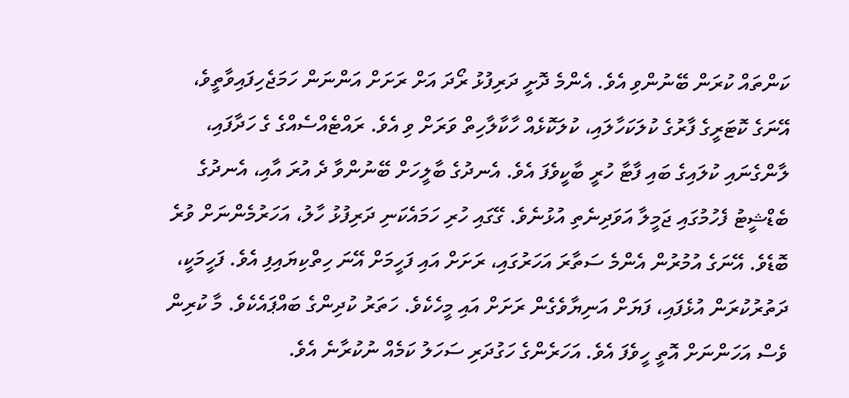ކަންތައް ކުރަން ބޭނުންވި އެވެ. އެންމެ ދޮށީ ދަރިފުޅު ރޯދަ އަށް ރަށަށް އަންނަން ހަމަޖެހިފައިވާތީވެ، އޭނަގެ ކޮޓަރީގެ ފާރުގެ ކުލަކަހާލައި، ކުލަކޮޅެއް ހާކާލާހިތް ވަރަށް ވި އެވެ. ރައްޓެއްސެއްގެ ގެ ހަދާފައި، ލާންގެނައި ކުލައިގެ ބައި ފާޓާ ހުރީ ބާކީވެފަ އެވެ. އެނދުގެ ބާލީހަށް ބޭނުންވާ ދެ އުރަ އާއި، އެނދުގެ ބެޑްޝީޓު ފެހުމުގައި ޖަމީލާ އަވަދިނެތި އުޅުނެވެ. ގޭގައި ހުރި ހަމައެކަނި ދަރިފުޅު ހާލު، އަހަރުމެންނަށް ވުރެ ބޮޑެވެ. އޭނަގެ އުމުރުން އެންމެ ސަތާރަ އަހަރުގައި، ރަށަށް އައި ފަހީމަށް އޭނަ ހިތްކިޔައިފި އެވެ. ފަހީމަކީ، ދަތުރުކުރަން އުޅެފައި، ފަޔަށް އަނިޔާވެގެން ރަށަށް އައި މީހެކެވެ. ހަތަރު ކުދިންގެ ބައްޕައެކެވެ. މާ ކުރިން ވެސް އަހަންނަށް އޮތީ ހީވެފަ އެވެ. އަހަރެންގެ ހަގުދަރި ސަހަލު ކަމެއް ނުކުރާނެ އެވެ.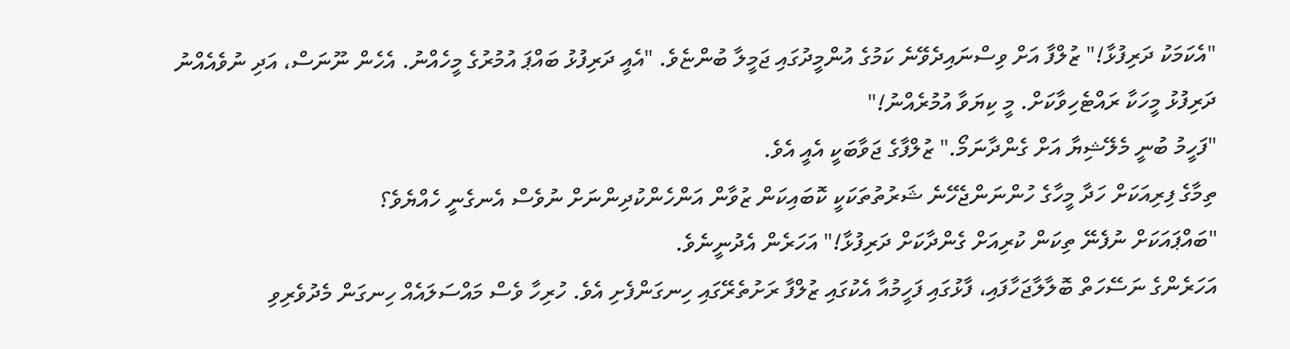"އެކަމަކު ދަރިފުޅާ!" ޒުލްފާ އަށް ވިސްނައިދެވޭނެ ކަމުގެ އުންމީދުގައި ޖަމީލާ ބުންޏެވެ. "އެއީ ދަރިފުޅު ބައްޕަ އުމުރުގެ މީހެއްނު. އެހެން ނޫނަސް، އަދި ނުވެއެއްނު ދަރިފުޅު މީހަކާ ރައްޓެހިވާކަށް. މީ ކިޔަވާ އުމުރެއްނު!"
"ފަހީމު ބުނީ މެލޭޝިޔާ އަށް ގެންދާނަމޯ." ޒުލްފާގެ ޖަވާބަކީ އެއީ އެވެ.
ތިމާގެ ފިރިއަކަށް ހަދާ މީހާގެ ހުންނަންޖެހޭނެ ޝަރުތުތަކަކީ ކޮބައިކަން ޒުވާން އަންހެންކުދިންނަށް ނުވެސް އެނގެނީ ހެއްޔެވެ؟
"ބައްޕައަކަށް ނުފެނޭ ތިކަން ކުރިއަށް ގެންދާކަށް ދަރިފުޅާ!" އަހަރެން އެދުނީނެވެ.
އަހަރެންގެ ނަސޭހަތް ބޮލާލާޖަހާފައި، ފާޅުގައި ފަހީމުއާ އެކުގައި ޒުލްފާ ރަށުތެރޭގައި ހިނގަންފެށި އެވެ. ހުރިހާ ވެސް މައްސަލައެއް ހިނގަން މެދުވެރިވި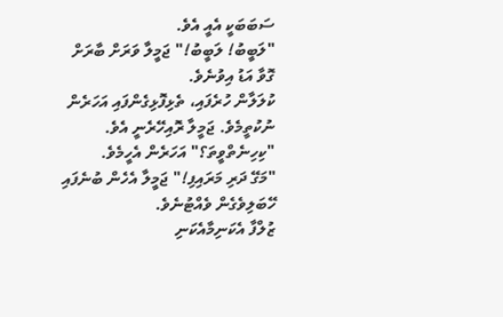ސަބަބަކީ އެއީ އެވެ.
"ލަބީބު! ލަބީބު!" ޖަމީލާ ވަރަށް ބާރަށް ގޮވާ އަޑު އިވުނެވެ.
ކުލަލާން ހުރެފައި، ތެޅިފޮޅިގެންފައި އަހަރެން ނުކުތީމެވެ. ޖަމީލާ ރޮއިހޭރެނީ އެވެ.
"ކިހިނެތްވީތަ؟" އަހަރެން އެހީމެވެ.
"މަގޭ ދަރި މަރައިފި!" ޖަމީލާ އެހެން ބުނެފައި ހޭބަލިވެގެން ވެއްޓުނެވެ.
ޒުލްފާ އެކަނިމާއެކަނި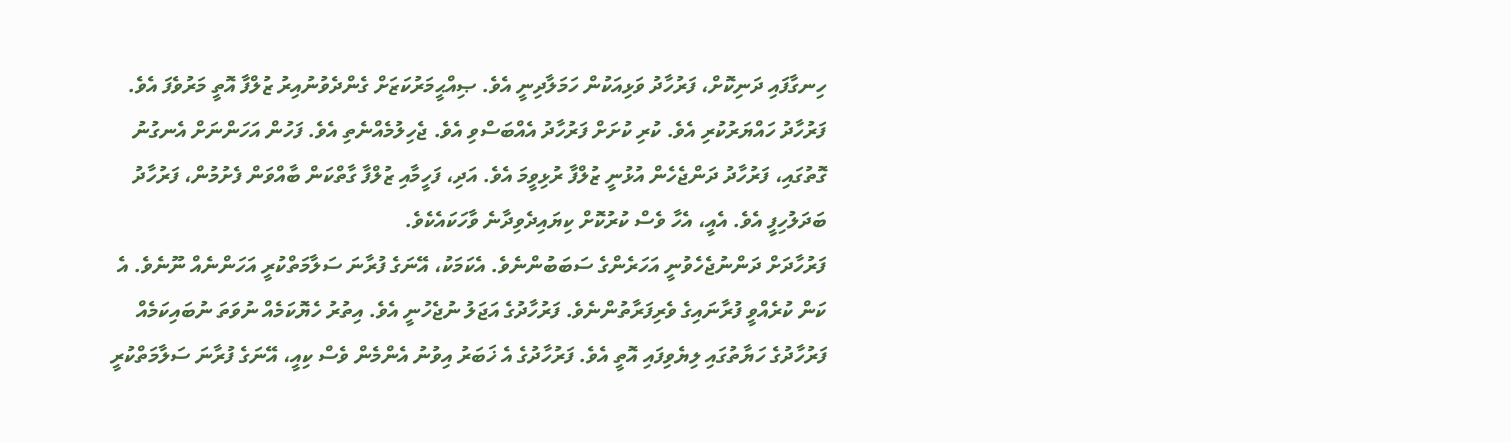ހިނގާފައި ދަނިކޮށް، ފަރުހާދު ވަޅިއަކުން ހަމަލާދިނީ އެވެ. ޞިއްޙީމަރުކަޒަށް ގެންދެވުނުއިރު ޒުލްފާ އޮތީ މަރުވެފަ އެވެ. ފަރުހާދު ހައްޔަރުކުރި އެވެ. ކުރި ކުށަށް ފަރުހާދު އެއްބަސްވި އެވެ. ޖެހިލުމެއްނެތި އެވެ. ފަހުން އަހަންނަށް އެނގުނު ގޮތުގައި، ފަރުހާދު ދަންޖެހެން އުޅުނީ ޒުލްފާ ރުޅިވީމަ އެވެ. އަދި، ފަހީމާއި ޒުލްފާ ގާތްކަން ބާއްވަން ފެށުމުން، ފަރުހާދު ބަދަލުހިފީ އެވެ. އެއީ، އެހާ ވެސް ކުރުކޮށް ކިޔައިދެވިދާނެ ވާހަކައެކެވެ.
ފަރުހާދަށް ދަންނުޖެހެވުނީ އަހަރެންގެ ސަބަބުންނެވެ. އެކަމަކު، އޭނަގެ ފުރާނަ ސަލާމަތްކުރީ އަހަންނެއް ނޫނެވެ. އެ ކަން ކުރެއްވީ ފުރާނައިގެ ވެރިފަރާތުންނެވެ. ފަރުހާދުގެ އަޖަލު ނުޖެހުނީ އެވެ. އިތުރު ހެޔޮކަމެއް ނުވަތަ ނުބައިކަމެއް ފަރުހާދުގެ ހަޔާތުގައި ލިޔެވިފައި އޮތީ އެވެ. ފަރުހާދުގެ އެ ޚަބަރު އިވުނު އެންމެން ވެސް ކިއީ، އޭނަގެ ފުރާނަ ސަލާމަތްކުރީ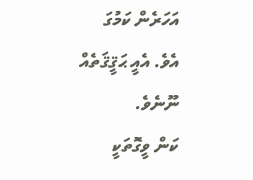އަހަރެން ކަމުގަ އެވެ. އެއީ ޙަޤީޤަތެއް ނޫނެވެ.
ކަން ވީގޮތަކީ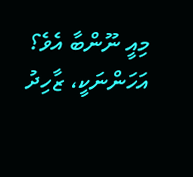މިއީ ނޫންބާ އެވެ؟ އަހަންނަކީ، ޒާހިދު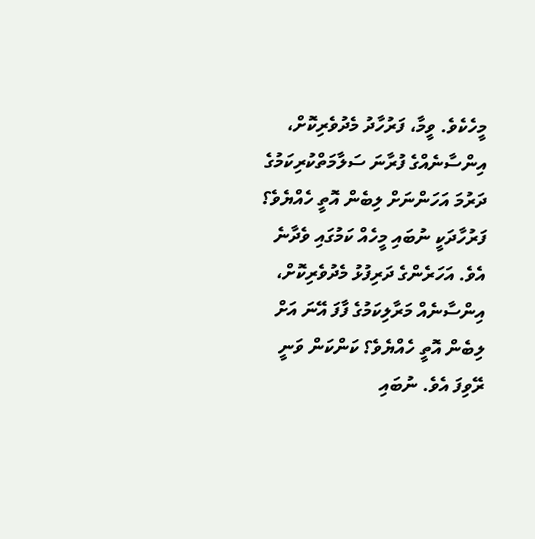މީހެކެވެ. ވީމާ، ފަރުހާދު މެދުވެރިކޮށް، އިންސާނެއްގެ ފުރާނަ ސަލާމަތްކުރިކަމުގެ ދަރުމަ އަހަންނަށް ލިބެން އޮތީ ހެއްޔެވެ؟ ފަރުހާދަކީ ނުބައި މީހެއް ކަމުގައި ވެދާނެ އެވެ. އަހަރެންގެ ދަރިފުޅު މެދުވެރިކޮށް، އިންސާނެއް މަރާލިކަމުގެ ފާފަ އޭނަ އަށް ލިބެން އޮތީ ހެއްޔެވެ؟ ކަންކަން ވަނީ ރޭވިފަ އެވެ. ނުބައި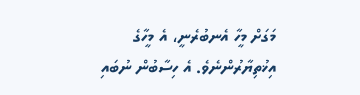މަގަށް މީހާ އެނބުރެނީ، އެ މީހާގެ އިޚުތިޔާރުންނެވެ. އެ ހިސާބުން ނުބައި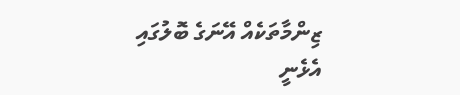ޒިންމާތަކެއް އޭނަގެ ބޮލުގައި އެޅެނީ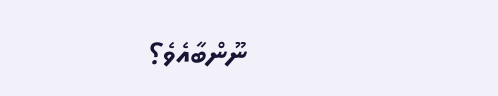ނޫންބާއެވެ؟